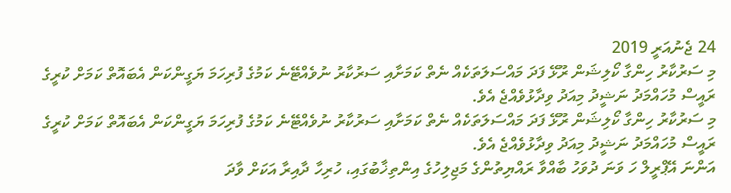24 ޖެނުއަރީ 2019
މި ސަރުކާރު ހިންގާ ކޯލިޝަން ރޫޅޭ ފަދަ މައްސަލަތަކެއް ނެތް ކަމަށާއި ސަރުކާރު ނުވެއްޓޭނެ ކަމުގެ ފުރިހަމަ ޔަގީންކަން އެބައޮތް ކަމަށް ކުރީގެ ރައީސް މުހައްމަދު ނަޝީދު މިއަދު ވިދާޅުވެއްޖެ އެވެ.
މި ސަރުކާރު ހިންގާ ކޯލިޝަން ރޫޅޭ ފަދަ މައްސަލަތަކެއް ނެތް ކަމަށާއި ސަރުކާރު ނުވެއްޓޭނެ ކަމުގެ ފުރިހަމަ ޔަގީންކަން އެބައޮތް ކަމަށް ކުރީގެ ރައީސް މުހައްމަދު ނަޝީދު މިއަދު ވިދާޅުވެއްޖެ އެވެ.
އަންނަ އޭޕްރީލް ހަ ވަނަ ދުވަހު ބާއްވާ ރައްޔިތުންގެ މަޖިލިހުގެ އިންތިޚާބުގައި، ހުރިހާ ދާއިރާ އަކަށް ވާދަ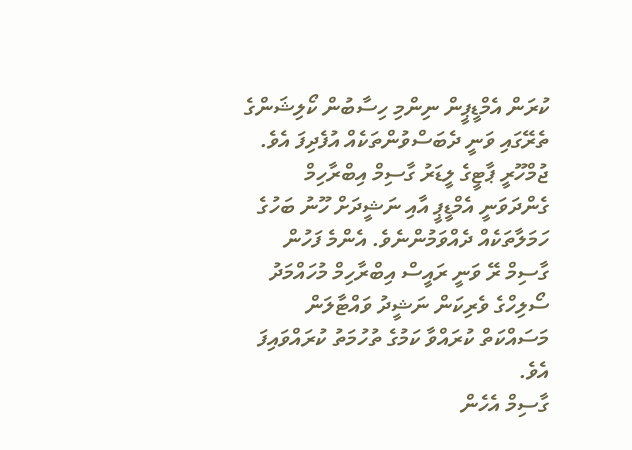ކުރަން އެމްޑީޕީން ނިންމި ހިސާބުން ކޯލިޝަންގެ ތެރޭގައި ވަނީ ދެބަސްވުންތަކެއް އުފެދިފަ އެވެ. ޖުމްހޫރީ ޕާޓީގެ ލީޑަރު ގާސިމް އިބްރާހިމް ގެންދަވަނީ އެމްޑީޕީ އާއި ނަޝީދަށް ހޫނު ބަހުގެ ހަމަލާތަކެއް ދެއްވަމުންނެވެ. އެންމެ ފަހުން ގާސިމް ރޭ ވަނީ ރައީސް އިބްރާހިމް މުހައްމަދު ސޯލިހްގެ ވެރިކަން ނަޝީދު ވައްޓާލަން މަސައްކަތް ކުރައްވާ ކަމުގެ ތުހުމަތު ކުރައްވައިފަ އެވެ.
ގާސިމް އެހެން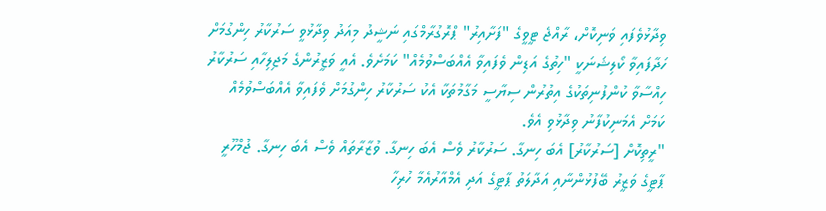ވިދާޅުވެފައި ވަނިކޮށް، ރާއްޖެ ޓީވީގެ "ފަށާއިރު" ޕްރޮގުރާމްގައި ނަޝީދު މިއަދު ވިދާޅުވީ ސަރުކާރު ހިންގުމަށް ހަދާފައިވާ ކޯލިޝަނަކީ "ހިތުގެ އަޑިން ވެފައިވާ އެއްބަސްވުމެއް" ކަމަށެވެ. އެއީ ވަޒީރުންގެ މަޖިލިހާއި ސަރުކާރު ހިއްސާވާ ކުންފުނިތަކުގެ އިތުރުން ސިޔާސީ މަގާމުތަކާ އެކު ސަރުކާރު ހިންގުމަށް ވެފައިވާ އެއްބަސްވުމެއް ކަމަށް އެމަނިކުފާނު ވިދާޅުވި އެވެ.
"ރީތިކޮށް [ސަރުކާރު] އެބަ ހިނގާ. ސަރުކާރު ވެސް އެބަ ހިނގާ. ވުޒާރާތައް ވެސް އެބަ ހިނގާ. ޖުމްހޫރީ ޕާޓީގެ ވަޒީރު ބޭފުޅުންނާއި އަދާލަތު ޕާޓީގެ އަދި އެމްއާރުއެމާ ހުރިހާ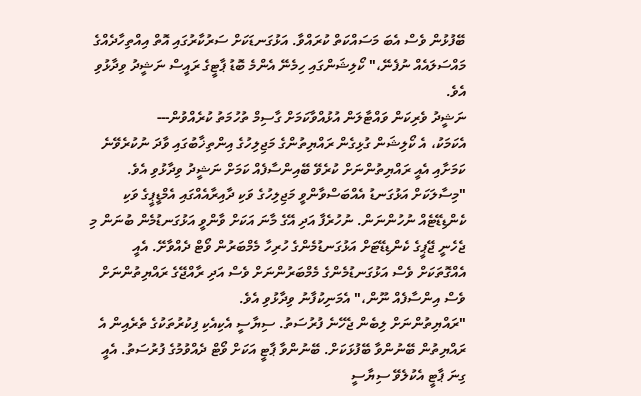ބޭފުޅުން ވެސް އެބަ މަސައްކަތް ކުރައްވާ. އަޅުގަނޑަކަށް ސަރުކާރުގައި އޮތް އިއްތިހާދެއްގެ މައްސަލައެއް ނުފެނޭ،" ކޯލިޝަންގައި ހިމެނޭ އެންމެ ބޮޑު ޕާޓީގެ ރައީސް ނަޝީދު ވިދާޅުވި އެވެ.
ނަޝީދު ވެރިކަން ވައްޓާލަން އުޅުއްވާކަމަށް ގާސިމް ތުހުމަތު ކުރެއްވުން---
އެކަމަކު، އެ ކޯލިޝަން ގުޅިގެން ރައްޔިތުންގެ މަޖިލިހުގެ އިންތިޚާބުގައި ވާދަ ނުކުރެވޭނެ ކަމަށާއި އެއީ ރައްޔިތުންނަށް ކުރެވޭ ބޭއިންސާފެއް ކަމަށް ނަޝީދު ވިދާޅުވި އެވެ.
"މިސާލަކަށް އަޅުގަނޑު އެއްބަސްވާންވީ މަޖިލިހުގެ ވަކި ދާއިރާއެއްގައި އެމްޑީޕީގެ ވަކި ކެންޑިޑޭޓެއް ނުހުންނަން. ނުހުރެފާ އަދި އޭގެ މާނަ އަކަށް ވާންވީ އަޅުގަނޑުމެން ބުނަން މި ޖެހެނީ ޖޭޕީގެ ކެންޑިޑޭޓަށް އަޅުގަނޑުމެންގެ ހުރިހާ މެމްބަރުން ވޯޓް ދެއްވާށޭ. އެއީ އެއްގޮތަކަށް ވެސް އަޅުގަނޑުމެންގެ މެމްބަރުންނަށް ވެސް އަދި ރާއްޖޭގެ ރައްޔިތުންނަށް ވެސް އިންސާފެއް ނޫން،" އެމަނިކުފާނު ވިދާޅުވި އެވެ.
"ރައްޔިތުންނަށް ލިބެން ޖެހޭނެ ފުރުސަތު. ސިޔާސީ އެކިއެކި ފިކުރުތަކުގެ ތެރެއިން އެ ރައްޔިތުން ބޭނުންވާ ބޭފުޅަކަށް. ބޭނުންވާ ޕާޓީ އަކަށް ވޯޓް ދެއްވުމުގެ ފުރުސަތު. އެއީ ގިނަ ޕާޓީ އެކުލެވޭ ސިޔާސީ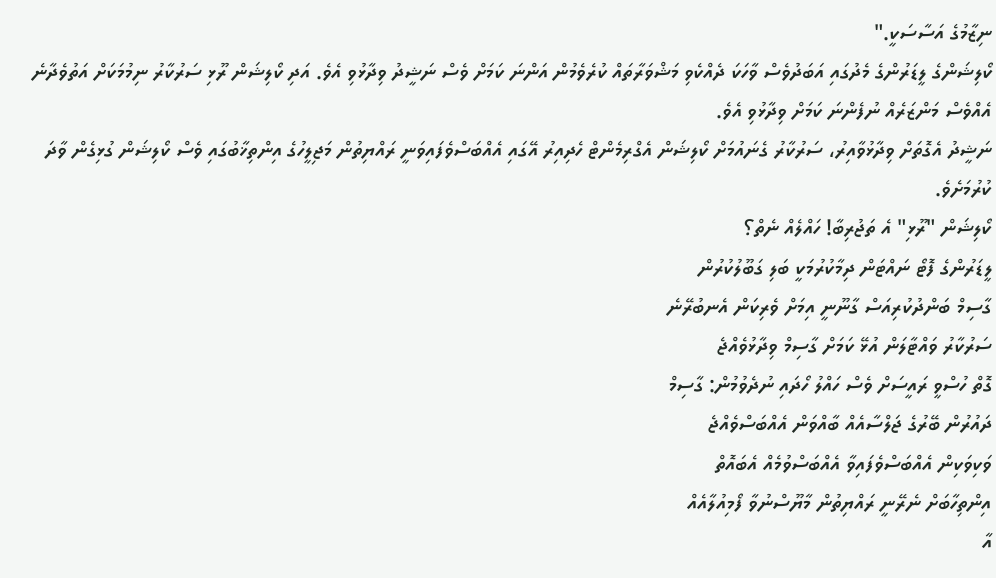ނިޒާމުގެ އަސާސަކީ."
ކޯލިޝަންގެ ލީޑަރުންގެ މެދުގައި އަބަދުވެސް ވާހަކަ ދެއްކެވި މަޝްވަރާތައް ކުރެވެމުން އަންނަ ކަމަށް ވެސް ނަޝީދު ވިދާޅުވި އެވެ. އަދި ކޯލިޝަން ރޫޅި ސަރުކާރު ނިމުމަކަށް އަތުވެދާނެ އެއްވެސް މަންޒަރެއް ނުފެންނަ ކަމަށް ވިދާޅުވި އެވެ.
ނަޝީދު އެގޮތަށް ވިދާޅުވާއިރު، ސަރުކާރު ގެނައުމަށް ކޯލިޝަން އެގްރިމެންޓް ހެދިއިރު އޭގައި އެއްބަސްވެފައިވަނީ ރައްޔިތުން މަޖިލީހުގެ އިންތިޚާބުގައި ވެސް ކޯލިޝަން ގުޅިގެން ވާދަ ކުރުމަށެވެ.
ކޯލިޝަން "ރޫޅި" އެ ތަޖުރިބާ! ހައްލެއް ނެތް؟
ލީޑަރުންގެ ފޮޓޯ ނައްޓަން ދިމާކުރުމަކީ ބަލި ގަބޫލުކުރުން
ގާސިމް ބަންދުކުރިއަސް ގާނޫނީ އިމަށް ވެރިކަން އެނބުރޭނެ
ސަރުކާރު ވައްޓާލަން އުޅޭ ކަމަށް ގާސިމް ވިދާޅުވެއްޖެ
ގޮތް ހުސްވީ ރައީސަށް ވެސް ހައްލު ހޯދައި ނުދެވުމުން: ގާސިމް
ދައުރުން ބޭރުގެ ޖަލްސާއެއް ބާއްވަން އެއްބަސްވެއްޖެ
ވަކިވަކިން އެއްބަސްވެފައިވާ އެއްބަސްވުމެއް އެބައޮތް
އިންތިހާބަށް ނެރޭނީ ރައްޔިތުން މާޔޫސްނުވާ ފޯމިއުލާއެއް
އާ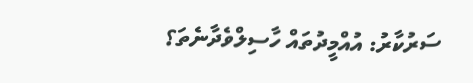ސަރުކާރު: އުއްމީދުތައް ހާސިލްވެދާނެތަ؟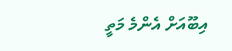އިބޫއަށް އެންމެ މަތީ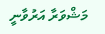މަޝްވަރާ އަރުވާނީ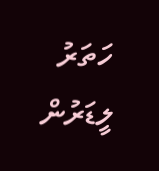ހަތަރު ލީޑަރުން